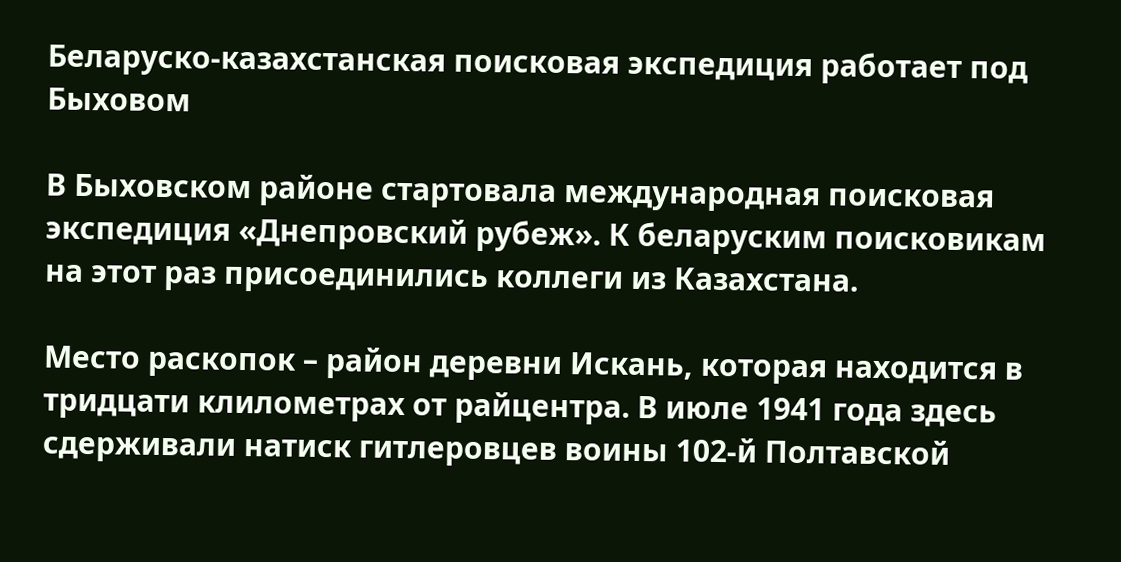Беларуско-казахстанская поисковая экспедиция работает под Быховом

В Быховском районе стартовала международная поисковая экспедиция «Днепровский рубеж». К беларуским поисковикам на этот раз присоединились коллеги из Казахстана.

Место раскопок – район деревни Искань, которая находится в тридцати клилометрах от райцентра. В июле 1941 года здесь сдерживали натиск гитлеровцев воины 102-й Полтавской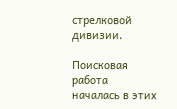стрелковой дивизии.

Поисковая работа началась в этих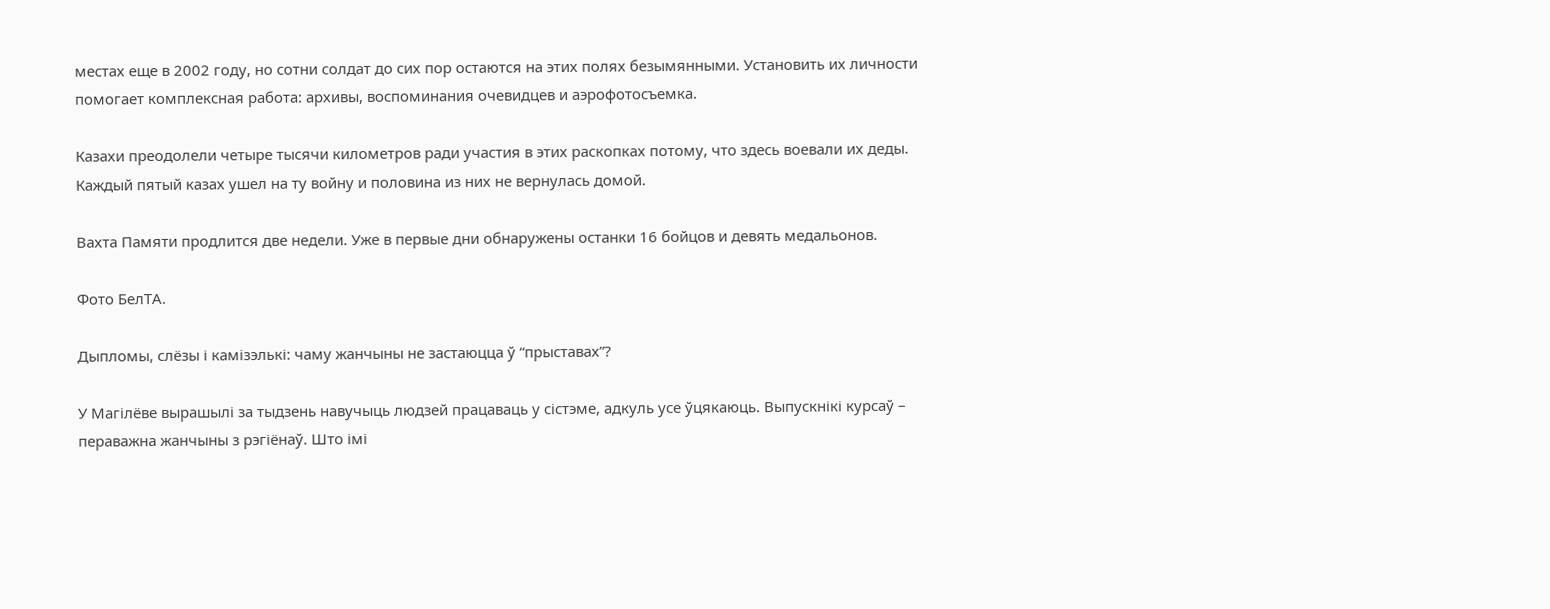местах еще в 2002 году, но сотни солдат до сих пор остаются на этих полях безымянными. Установить их личности помогает комплексная работа: архивы, воспоминания очевидцев и аэрофотосъемка.

Казахи преодолели четыре тысячи километров ради участия в этих раскопках потому, что здесь воевали их деды. Каждый пятый казах ушел на ту войну и половина из них не вернулась домой.

Вахта Памяти продлится две недели. Уже в первые дни обнаружены останки 16 бойцов и девять медальонов.

Фото БелТА.

Дыпломы, слёзы і камізэлькі: чаму жанчыны не застаюцца ў “прыставах”?

У Магілёве вырашылі за тыдзень навучыць людзей працаваць у сістэме, адкуль усе ўцякаюць. Выпускнікі курсаў – пераважна жанчыны з рэгіёнаў. Што імі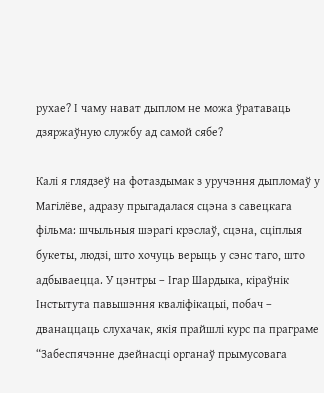рухае? І чаму нават дыплом не можа ўратаваць дзяржаўную службу ад самой сябе?

Калі я глядзеў на фотаздымак з уручэння дыпломаў у Магілёве, адразу прыгадалася сцэна з савецкага фільма: шчыльныя шэрагі крэслаў, сцэна, сціплыя букеты, людзі, што хочуць верыць у сэнс таго, што адбываецца. У цэнтры – Ігар Шардыка, кіраўнік Інстытута павышэння кваліфікацыі, побач – дванаццаць слухачак, якія прайшлі курс па праграме “Забеспячэнне дзейнасці органаў прымусовага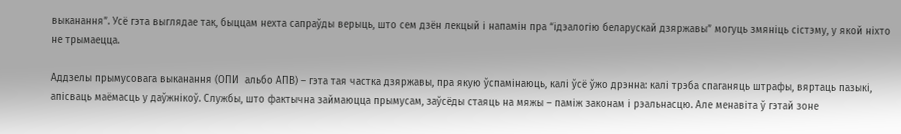выканання”. Усё гэта выглядае так, быццам нехта сапраўды верыць, што сем дзён лекцый і напамін пра “ідэалогію беларускай дзяржавы” могуць змяніць сістэму, у якой ніхто не трымаецца.

Аддзелы прымусовага выканання (ОПИ  альбо АПВ) – гэта тая частка дзяржавы, пра якую ўспамінаюць, калі ўсё ўжо дрэнна: калі трэба спаганяць штрафы, вяртаць пазыкі, апісваць маёмасць у даўжнікоў. Службы, што фактычна займаюцца прымусам, заўсёды стаяць на мяжы – паміж законам і рэальнасцю. Але менавіта ў гэтай зоне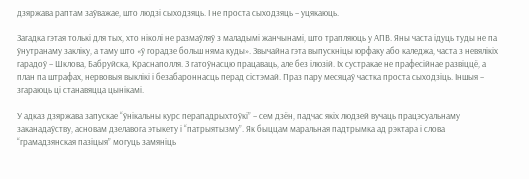дзяржава раптам заўважае, што людзі сыходзяць. І не проста сыходзяць – уцякаюць.

Загадка гэтая толькі для тых, хто ніколі не размаўляў з маладымі жанчынамі, што трапляюць у АПВ. Яны часта ідуць туды не па ўнутранаму закліку, а таму што «ў горадзе больш няма куды». Звычайна гэта выпускніцы юрфаку або каледжа, часта з невялікіх гарадоў – Шклова, Бабруйска, Краснаполля. З гатоўнасцю працаваць, але без ілюзій. Іх сустракае не прафесійнае развіццё, а план па штрафах, нервовыя выклікі і безабароннасць перад сістэмай. Праз пару месяцаў частка проста сыходзіць. Іншыя – згараюць ці станавяцца цынікамі.

У адказ дзяржава запускае “ўнікальны курс перападрыхтоўкі” – сем дзён, падчас якіх людзей вучаць працэсуальнаму заканадаўству, асновам дзелавога этыкету і “патрыятызму”. Як быццам маральная падтрымка ад рэктара і слова “грамадзянская пазіцыя” могуць замяніць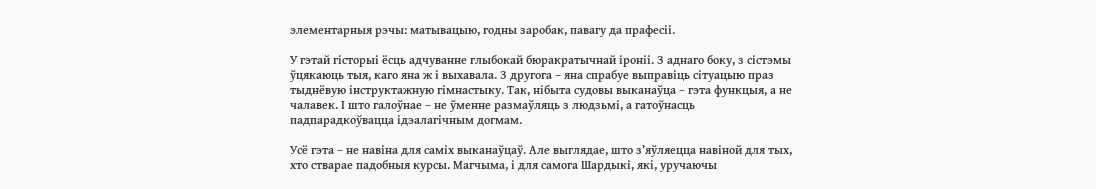элементарныя рэчы: матывацыю, годны заробак, павагу да прафесіі.

У гэтай гісторыі ёсць адчуванне глыбокай бюракратычнай іроніі. З аднаго боку, з сістэмы ўцякаюць тыя, каго яна ж і выхавала. З другога – яна спрабуе выправіць сітуацыю праз тыднёвую інструктажную гімнастыку. Так, нібыта судовы выканаўца – гэта функцыя, а не чалавек. І што галоўнае – не ўменне размаўляць з людзьмі, а гатоўнасць падпарадкоўвацца ідэалагічным догмам.

Усё гэта – не навіна для саміх выканаўцаў. Але выглядае, што з’яўляецца навіной для тых, хто стварае падобныя курсы. Магчыма, і для самога Шардыкі, які, уручаючы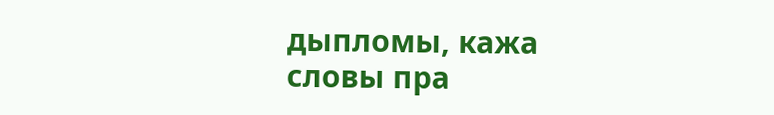дыпломы, кажа словы пра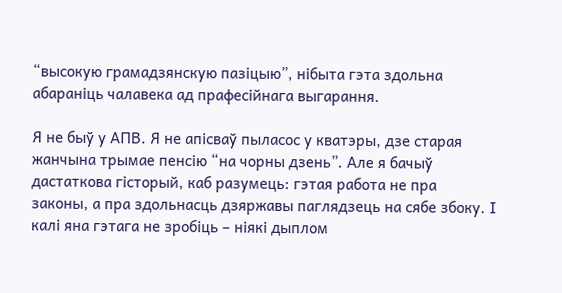“высокую грамадзянскую пазіцыю”, нібыта гэта здольна абараніць чалавека ад прафесійнага выгарання.

Я не быў у АПВ. Я не апісваў пыласос у кватэры, дзе старая жанчына трымае пенсію “на чорны дзень”. Але я бачыў дастаткова гісторый, каб разумець: гэтая работа не пра законы, а пра здольнасць дзяржавы паглядзець на сябе збоку. І калі яна гэтага не зробіць – ніякі дыплом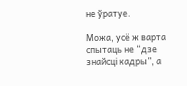не ўратуе.

Можа, усё ж варта спытаць не “дзе знайсці кадры”, а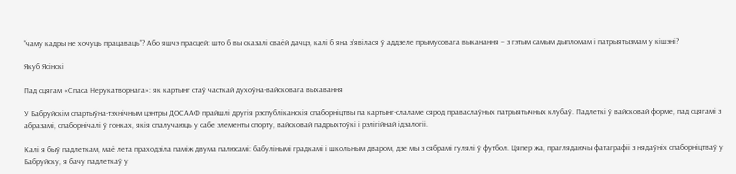“чаму кадры не хочуць працаваць”? Або яшчэ прасцей: што б вы сказалі сваёй дачцэ, калі б яна з’явілася ў аддзеле прымусовага выканання – з гэтым самым дыпломам і патрыятызмам у кішэні?

Якуб Ясінскі

Пад сцягам «Спаса Нерукатворнага»: як картынг стаў часткай духоўна-вайсковага выхавання

У Бабруйскім спартыўна-тэхнічным цэнтры ДОСААФ прайшлі другія рэспубліканскія спаборніцтвы па картынг-слаламе сярод праваслаўных патрыятычных клубаў. Падлеткі ў вайсковай форме, пад сцягамі з абразамі, спаборнічалі ў гонках, якія спалучаюць у сабе элементы спорту, вайсковай падрыхтоўкі і рэлігійнай ідэалогіі.

Калі я быў падлеткам, маё лета праходзіла паміж двума палюсамі: бабулінымі градкамі і школьным дваром, дзе мы з сябрамі гулялі ў футбол. Цяпер жа, праглядаючы фатаграфіі з нядаўніх спаборніцтваў у Бабруйску, я бачу падлеткаў у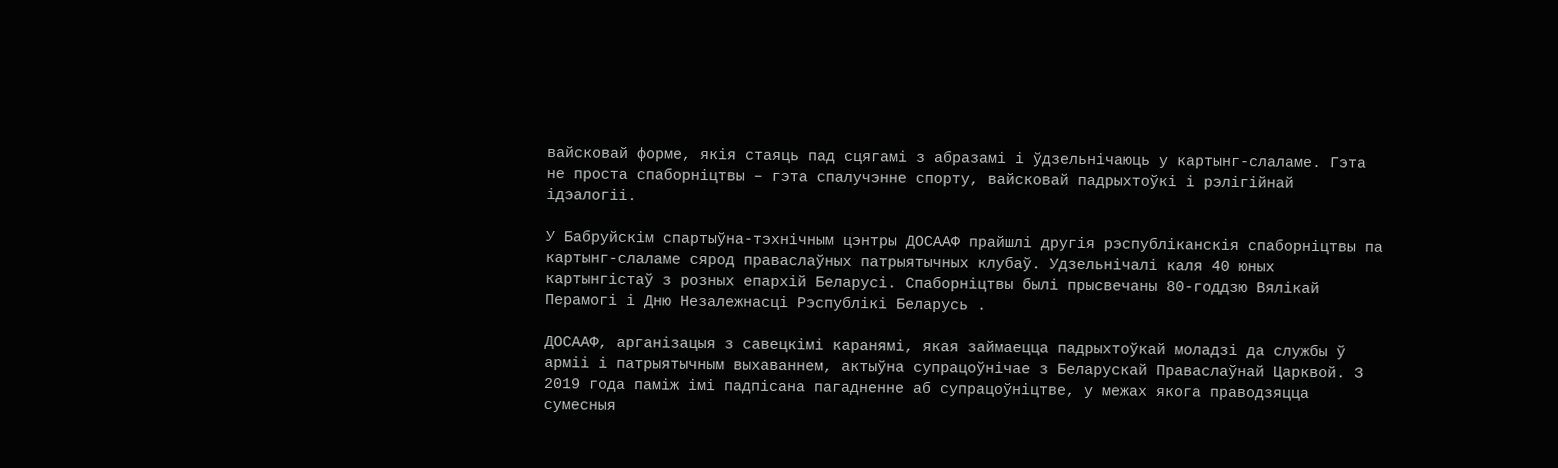вайсковай форме, якія стаяць пад сцягамі з абразамі і ўдзельнічаюць у картынг-слаламе. Гэта не проста спаборніцтвы – гэта спалучэнне спорту, вайсковай падрыхтоўкі і рэлігійнай ідэалогіі.

У Бабруйскім спартыўна-тэхнічным цэнтры ДОСААФ прайшлі другія рэспубліканскія спаборніцтвы па картынг-слаламе сярод праваслаўных патрыятычных клубаў. Удзельнічалі каля 40 юных картынгістаў з розных епархій Беларусі. Спаборніцтвы былі прысвечаны 80-годдзю Вялікай Перамогі і Дню Незалежнасці Рэспублікі Беларусь .

ДОСААФ, арганізацыя з савецкімі каранямі, якая займаецца падрыхтоўкай моладзі да службы ў арміі і патрыятычным выхаваннем, актыўна супрацоўнічае з Беларускай Праваслаўнай Царквой. З 2019 года паміж імі падпісана пагадненне аб супрацоўніцтве, у межах якога праводзяцца сумесныя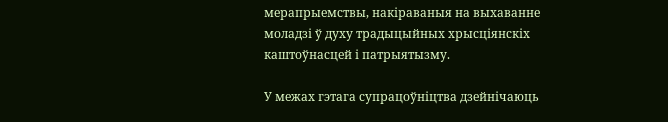мерапрыемствы, накіраваныя на выхаванне моладзі ў духу традыцыйных хрысціянскіх каштоўнасцей і патрыятызму.

У межах гэтага супрацоўніцтва дзейнічаюць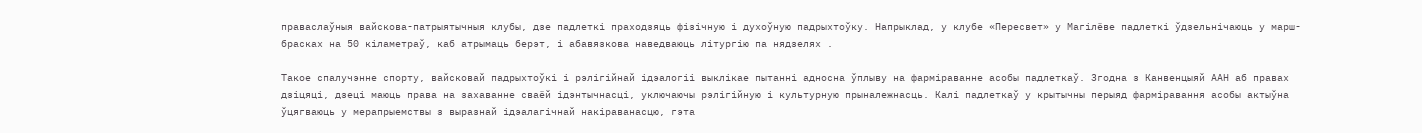праваслаўныя вайскова-патрыятычныя клубы, дзе падлеткі праходзяць фізічную і духоўную падрыхтоўку. Напрыклад, у клубе «Пересвет» у Магілёве падлеткі ўдзельнічаюць у марш-брасках на 50 кіламетраў, каб атрымаць берэт, і абавязкова наведваюць літургію па нядзелях .

Такое спалучэнне спорту, вайсковай падрыхтоўкі і рэлігійнай ідэалогіі выклікае пытанні адносна ўплыву на фарміраванне асобы падлеткаў. Згодна з Канвенцыяй ААН аб правах дзіцяці, дзеці маюць права на захаванне сваёй ідэнтычнасці, уключаючы рэлігійную і культурную прыналежнасць. Калі падлеткаў у крытычны перыяд фарміравання асобы актыўна ўцягваюць у мерапрыемствы з выразнай ідэалагічнай накіраванасцю, гэта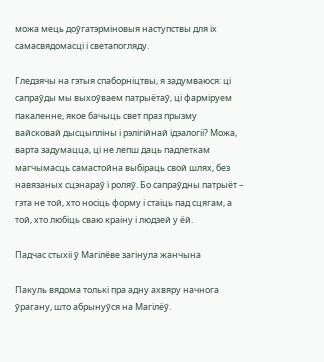можа мець доўгатэрміновыя наступствы для іх самасвядомасці і светапогляду.

Гледзячы на гэтыя спаборніцтвы, я задумваюся: ці сапраўды мы выхоўваем патрыётаў, ці фарміруем пакаленне, якое бачыць свет праз прызму вайсковай дысцыпліны і рэлігійнай ідэалогіі? Можа, варта задумацца, ці не лепш даць падлеткам магчымасць самастойна выбіраць свой шлях, без навязаных сцэнараў і роляў. Бо сапраўдны патрыёт – гэта не той, хто носіць форму і стаіць пад сцягам, а той, хто любіць сваю краіну і людзей у ёй.

Падчас стыхіі ў Магілёве загінула жанчына

Пакуль вядома толькі пра адну ахвяру начнога ўрагану, што абрынуўся на Магілёў.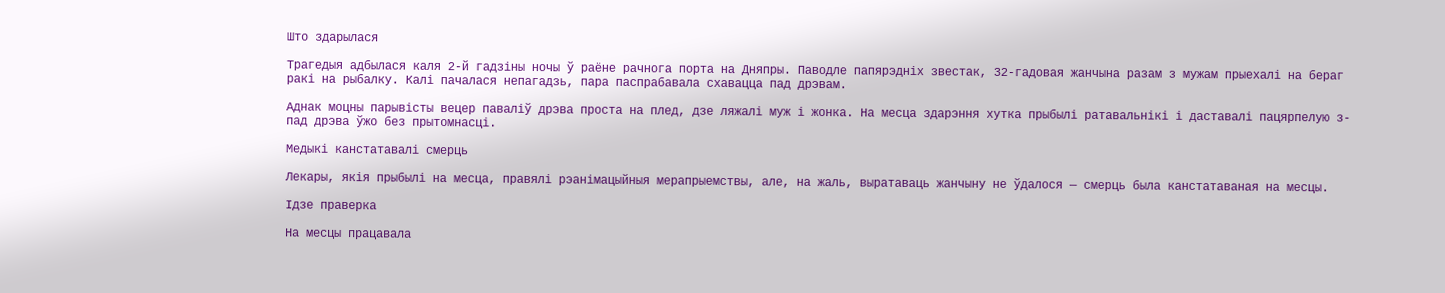Што здарылася

Трагедыя адбылася каля 2-й гадзіны ночы ў раёне рачнога порта на Дняпры. Паводле папярэдніх звестак, 32-гадовая жанчына разам з мужам прыехалі на бераг ракі на рыбалку. Калі пачалася непагадзь, пара паспрабавала схавацца пад дрэвам.

Аднак моцны парывісты вецер паваліў дрэва проста на плед, дзе ляжалі муж і жонка. На месца здарэння хутка прыбылі ратавальнікі і даставалі пацярпелую з-пад дрэва ўжо без прытомнасці.

Медыкі канстатавалі смерць

Лекары, якія прыбылі на месца, правялі рэанімацыйныя мерапрыемствы, але, на жаль, выратаваць жанчыну не ўдалося — смерць была канстатаваная на месцы.

Ідзе праверка

На месцы працавала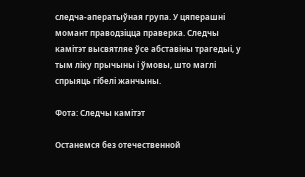следча-аператыўная група. У цяперашні момант праводзіцца праверка. Следчы камітэт высвятляе ўсе абставіны трагедыі, у тым ліку прычыны і ўмовы, што маглі спрыяць гібелі жанчыны.

Фота: Следчы камітэт

Останемся без отечественной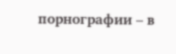порнографии – в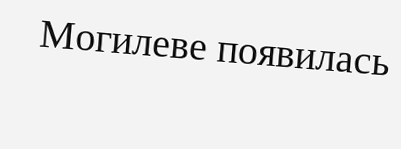Могилеве появилась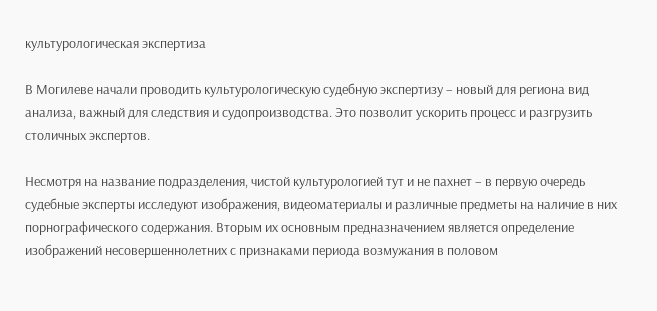культурологическая экспертиза

В Могилеве начали проводить культурологическую судебную экспертизу – новый для региона вид анализа, важный для следствия и судопроизводства. Это позволит ускорить процесс и разгрузить столичных экспертов.

Несмотря на название подразделения, чистой культурологией тут и не пахнет – в первую очередь судебные эксперты исследуют изображения, видеоматериалы и различные предметы на наличие в них порнографического содержания. Вторым их основным предназначением является определение изображений несовершеннолетних с признаками периода возмужания в половом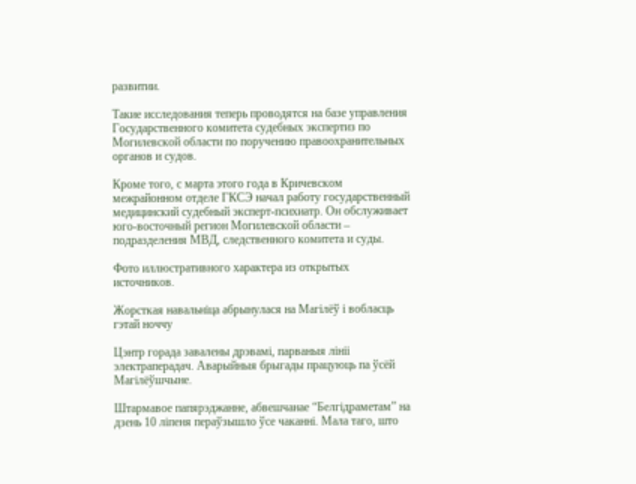развитии.

Такие исследования теперь проводятся на базе управления Государственного комитета судебных экспертиз по Могилевской области по поручению правоохранительных органов и судов.

Кроме того, с марта этого года в Кричевском межрайонном отделе ГКСЭ начал работу государственный медицинский судебный эксперт-психиатр. Он обслуживает юго-восточный регион Могилевской области – подразделения МВД, следственного комитета и суды.

Фото иллюстративного характера из открытых источников.

Жорсткая навальніца абрынулася на Магілёў і вобласць гэтай ноччу

Цэнтр горада завалены дрэвамі, парваныя лініі электраперадач. Аварыйныя брыгады працуюць па ўсёй Магілёўшчыне.

Штармавое папярэджанне, абвешчанае “Белгідраметам” на дзень 10 ліпеня пераўзышло ўсе чаканні. Мала таго, што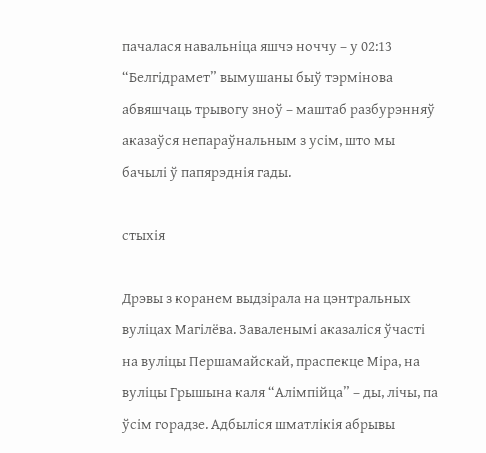пачалася навальніца яшчэ ноччу – у 02:13 “Белгідрамет” вымушаны быў тэрмінова абвяшчаць трывогу зноў – маштаб разбурэнняў аказаўся непараўнальным з усім, што мы бачылі ў папярэднія гады.

стыхія

Дрэвы з коранем выдзірала на цэнтральных вуліцах Магілёва. Заваленымі аказаліся ўчасті на вуліцы Першамайскай, праспекце Міра, на вуліцы Грышына каля “Алімпійца” – ды, лічы, па ўсім горадзе. Адбыліся шматлікія абрывы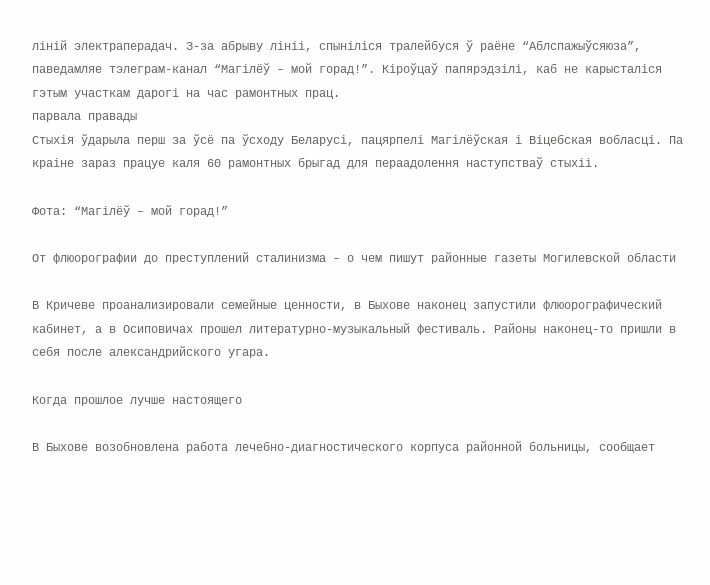ліній электраперадач. З-за абрыву лініі, спыніліся тралейбуся ў раёне “Аблспажыўсяюза”, паведамляе тэлеграм-канал “Магілёў – мой горад!”. Кіроўцаў папярэдзілі, каб не карысталіся гэтым участкам дарогі на час рамонтных прац.
парвала правады
Стыхія ўдарыла перш за ўсё па ўсходу Беларусі, пацярпелі Магілёўская і Віцебская вобласці. Па краіне зараз працуе каля 60 рамонтных брыгад для пераадолення наступстваў стыхіі.

Фота: “Магілёў – мой горад!”

От флюорографии до преступлений сталинизма – о чем пишут районные газеты Могилевской области

В Кричеве проанализировали семейные ценности, в Быхове наконец запустили флюорографический кабинет, а в Осиповичах прошел литературно-музыкальный фестиваль. Районы наконец-то пришли в себя после александрийского угара.

Когда прошлое лучше настоящего

В Быхове возобновлена работа лечебно-диагностического корпуса районной больницы, сообщает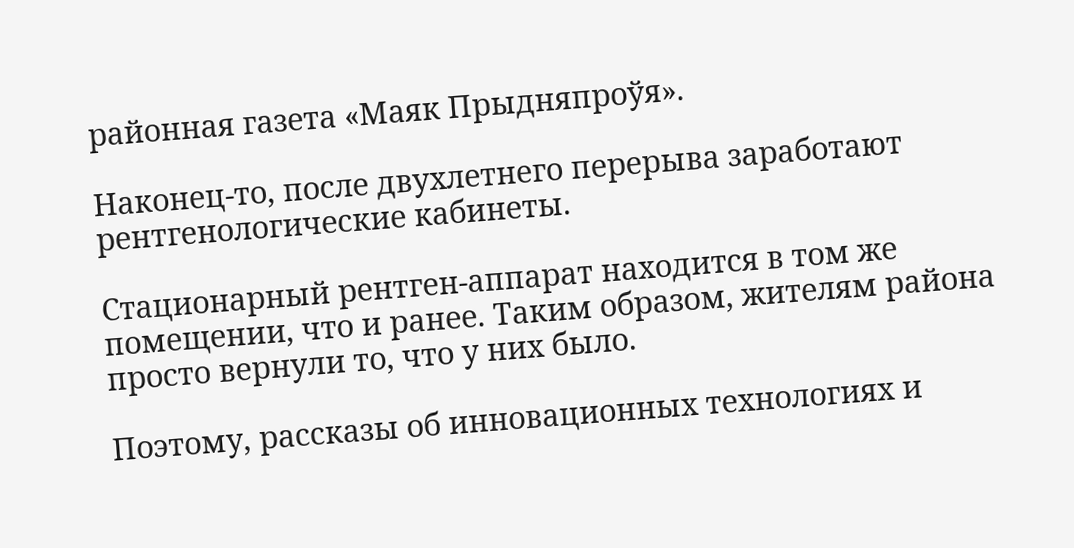районная газета «Маяк Прыдняпроўя».

Наконец-то, после двухлетнего перерыва заработают рентгенологические кабинеты.

Стационарный рентген-аппарат находится в том же помещении, что и ранее. Таким образом, жителям района просто вернули то, что у них было.

Поэтому, рассказы об инновационных технологиях и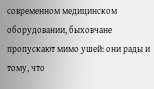современном медицинском оборудовании, быховчане пропускают мимо ушей: они рады и тому, что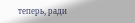теперь, ради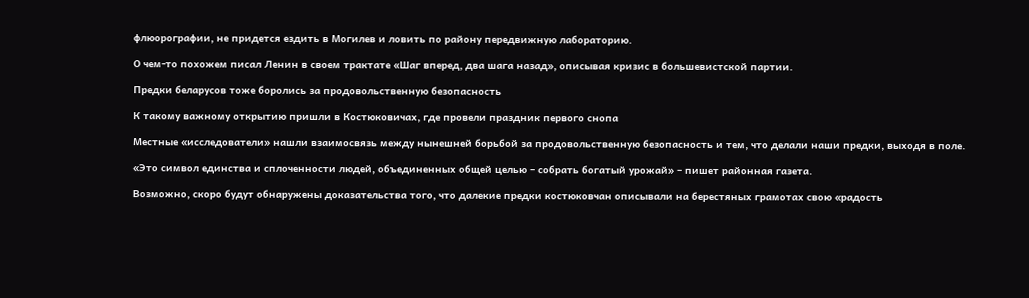флюорографии, не придется ездить в Могилев и ловить по району передвижную лабораторию.

О чем-то похожем писал Ленин в своем трактате «Шаг вперед, два шага назад», описывая кризис в большевистской партии.

Предки беларусов тоже боролись за продовольственную безопасность

К такому важному открытию пришли в Костюковичах, где провели праздник первого снопа

Местные «исследователи» нашли взаимосвязь между нынешней борьбой за продовольственную безопасность и тем, что делали наши предки, выходя в поле.

«Это символ единства и сплоченности людей, объединенных общей целью – собрать богатый урожай» – пишет районная газета.

Возможно, скоро будут обнаружены доказательства того, что далекие предки костюковчан описывали на берестяных грамотах свою «радость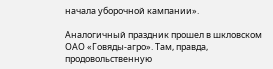начала уборочной кампании».

Аналогичный праздник прошел в шкловском ОАО «Говяды-агро». Там, правда, продовольственную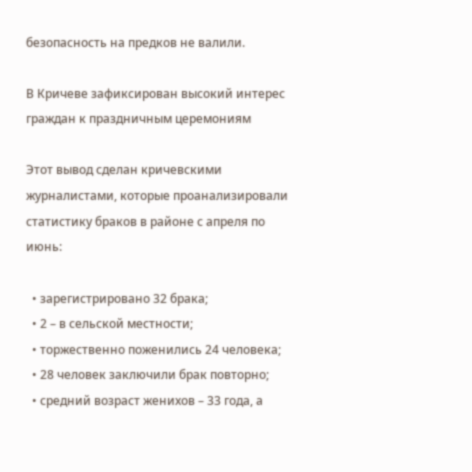безопасность на предков не валили.

В Кричеве зафиксирован высокий интерес граждан к праздничным церемониям

Этот вывод сделан кричевскими журналистами, которые проанализировали статистику браков в районе с апреля по июнь:

  • зарегистрировано 32 брака;
  • 2 – в сельской местности;
  • торжественно поженились 24 человека;
  • 28 человек заключили брак повторно;
  • средний возраст женихов – 33 года, а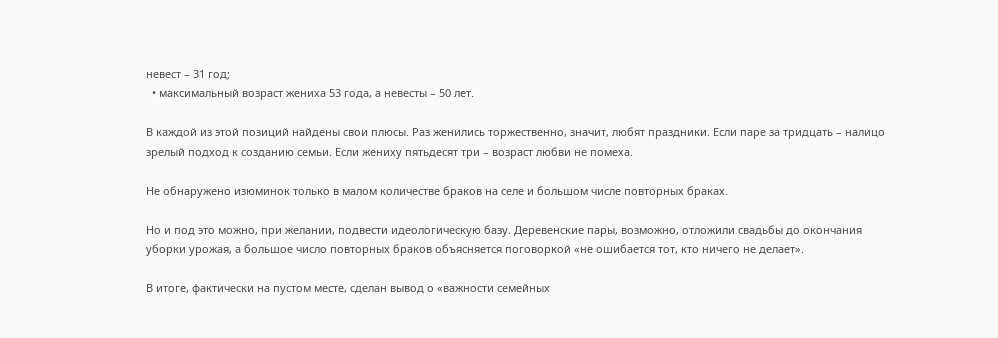невест – 31 год;
  • максимальный возраст жениха 53 года, а невесты – 50 лет.

В каждой из этой позиций найдены свои плюсы. Раз женились торжественно, значит, любят праздники. Если паре за тридцать – налицо зрелый подход к созданию семьи. Если жениху пятьдесят три – возраст любви не помеха.

Не обнаружено изюминок только в малом количестве браков на селе и большом числе повторных браках.

Но и под это можно, при желании, подвести идеологическую базу. Деревенские пары, возможно, отложили свадьбы до окончания уборки урожая, а большое число повторных браков объясняется поговоркой «не ошибается тот, кто ничего не делает».

В итоге, фактически на пустом месте, сделан вывод о «важности семейных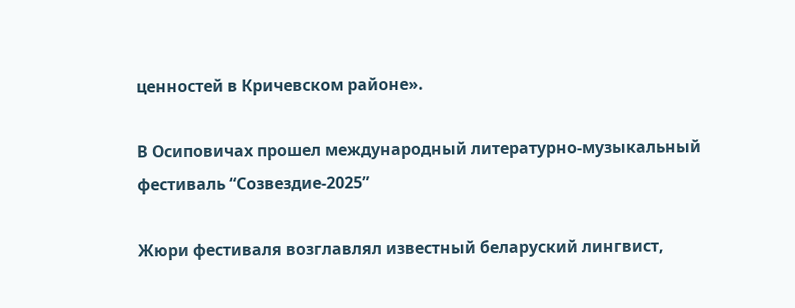ценностей в Кричевском районе».

В Осиповичах прошел международный литературно-музыкальный фестиваль “Созвездие-2025”

Жюри фестиваля возглавлял известный беларуский лингвист,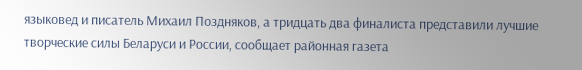языковед и писатель Михаил Поздняков, а тридцать два финалиста представили лучшие творческие силы Беларуси и России, сообщает районная газета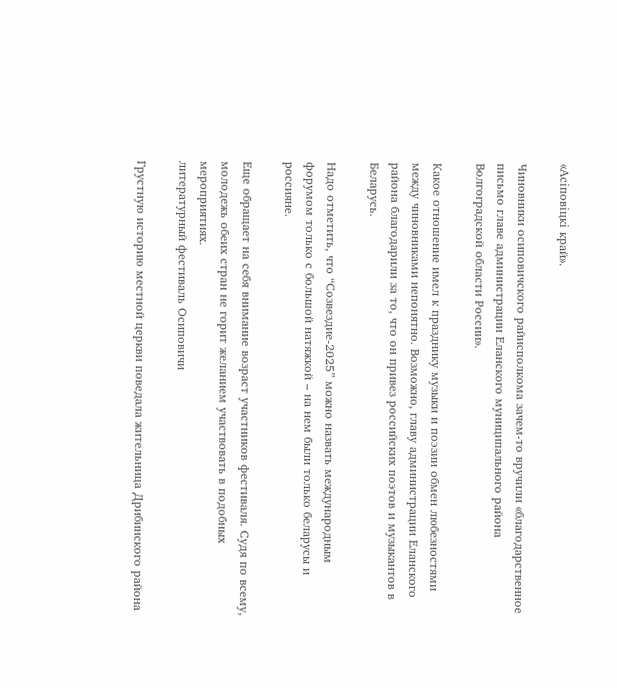«Асіповіцкі край».

Чиновники осиповичского райисполкома зачем-то вручили «благодарственное письмо главе администрации Еланского муниципального района Волгоградской области России».

Какое отношение имел к празднику музыки и поэзии обмен любезностями между чиновниками непонятно. Возможно, главу администрации Еланского района благодарили за то, что он привез российских поэтов и музыкантов в Беларусь.

Надо отметить, что “Созвездие-2025” можно назвать международным форумом только с большой натяжкой – на нем были только беларусы и россияне.

Еще обращает на себя внимание возраст участников фестиваля. Судя по всему, молодежь обеих стран не горит желанием участвовать в подобных мероприятиях.
литературный фестиваль Осиповичи

Грустную историю местной церкви поведала жительница Дрибинского района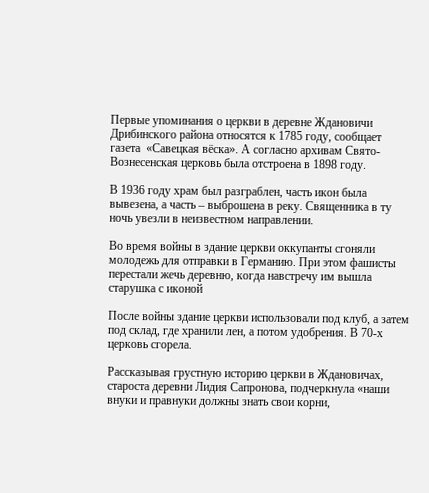Первые упоминания о церкви в деревне Ждановичи Дрибинского района относятся к 1785 году, сообщает газета  «Савецкая вёска». А согласно архивам Свято-Вознесенская церковь была отстроена в 1898 году.

В 1936 году храм был разграблен, часть икон была вывезена, а часть – выброшена в реку. Священника в ту ночь увезли в неизвестном направлении.

Во время войны в здание церкви оккупанты сгоняли молодежь для отправки в Германию. При этом фашисты перестали жечь деревню, когда навстречу им вышла  старушка с иконой

После войны здание церкви использовали под клуб, а затем под склад, где хранили лен, а потом удобрения. В 70-х церковь сгорела.

Рассказывая грустную историю церкви в Ждановичах, староста деревни Лидия Сапронова, подчеркнула «наши внуки и правнуки должны знать свои корни,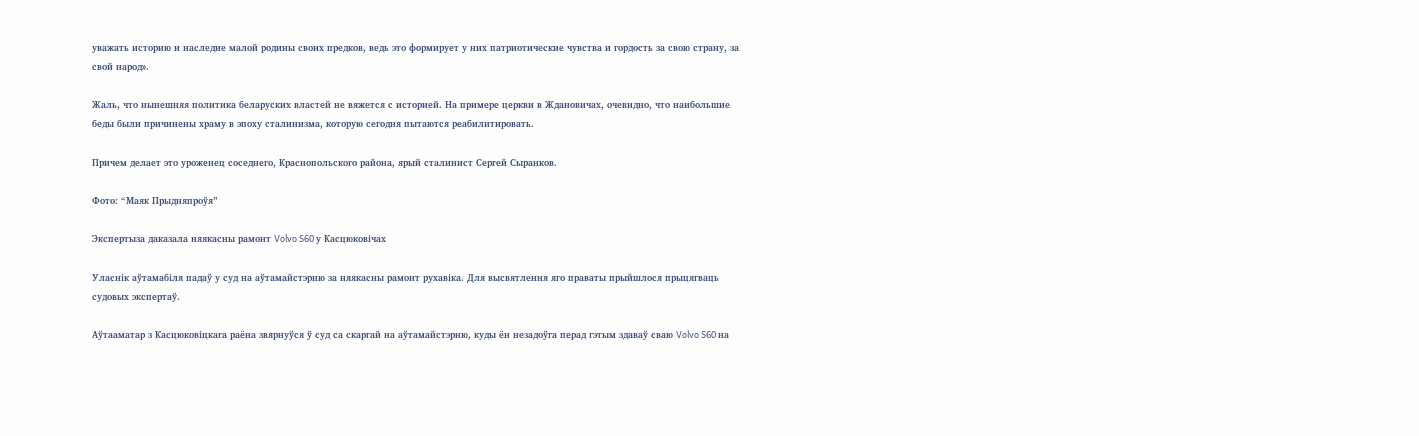уважать историю и наследие малой родины своих предков, ведь это формирует у них патриотические чувства и гордость за свою страну, за свой народ».

Жаль, что нынешняя политика беларуских властей не вяжется с историей. На примере церкви в Ждановичах, очевидно, что наибольшие беды были причинены храму в эпоху сталинизма, которую сегодня пытаются реабилитировать.

Причем делает это уроженец соседнего, Краснопольского района, ярый сталинист Сергей Сыранков.

Фото: “Маяк Прыдняпроўя”

Экспертыза даказала няякасны рамонт Volvo S60 у Касцюковічах

Уласнік аўтамабіля падаў у суд на аўтамайстэрню за няякасны рамонт рухавіка. Для высвятлення яго праваты прыйшлося прыцягваць судовых экспертаў.

Аўтааматар з Касцюковіцкага раёна звярнуўся ў суд са скаргай на аўтамайстэрню, куды ён незадоўга перад гэтым здаваў сваю Volvo S60 на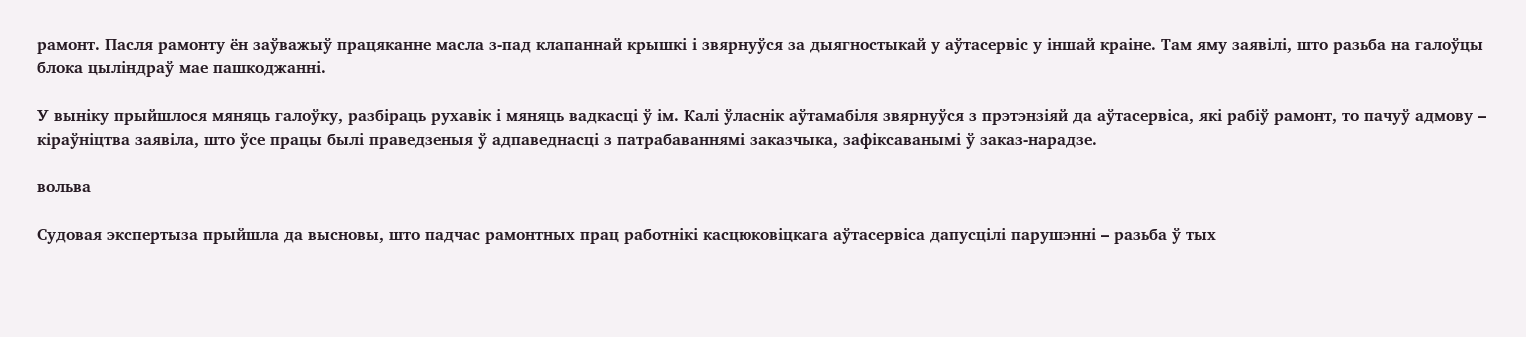рамонт. Пасля рамонту ён заўважыў працяканне масла з-пад клапаннай крышкі і звярнуўся за дыягностыкай у аўтасервіс у іншай краіне. Там яму заявілі, што разьба на галоўцы блока цыліндраў мае пашкоджанні.

У выніку прыйшлося мяняць галоўку, разбіраць рухавік і мяняць вадкасці ў ім. Калі ўласнік аўтамабіля звярнуўся з прэтэнзіяй да аўтасервіса, які рабіў рамонт, то пачуў адмову – кіраўніцтва заявіла, што ўсе працы былі праведзеныя ў адпаведнасці з патрабаваннямі заказчыка, зафіксаванымі ў заказ-нарадзе.

вольва

Судовая экспертыза прыйшла да высновы, што падчас рамонтных прац работнікі касцюковіцкага аўтасервіса дапусцілі парушэнні – разьба ў тых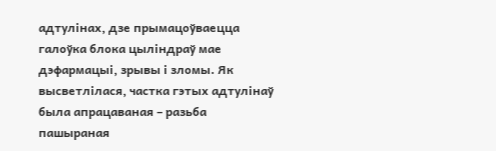адтулінах, дзе прымацоўваецца галоўка блока цыліндраў мае дэфармацыі, зрывы і зломы. Як высветлілася, частка гэтых адтулінаў была апрацаваная – разьба пашыраная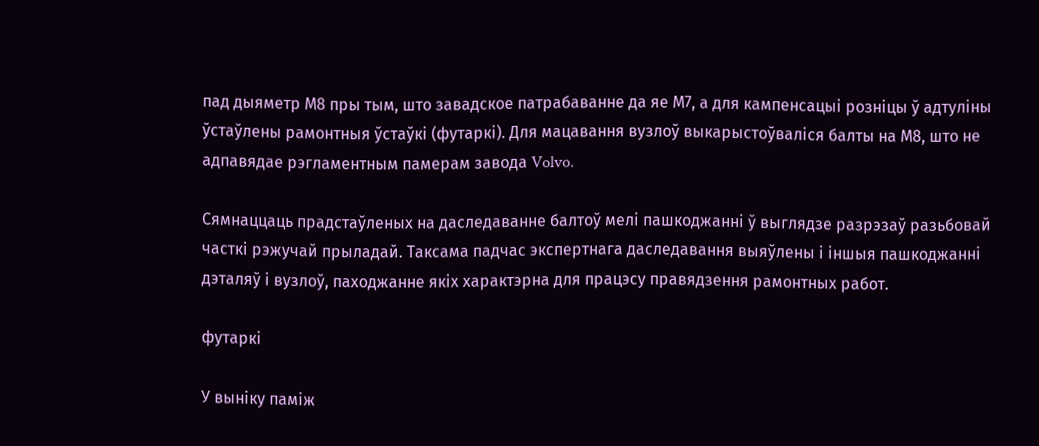пад дыяметр М8 пры тым, што завадское патрабаванне да яе М7, а для кампенсацыі розніцы ў адтуліны ўстаўлены рамонтныя ўстаўкі (футаркі). Для мацавання вузлоў выкарыстоўваліся балты на М8, што не адпавядае рэгламентным памерам завода Volvo.

Сямнаццаць прадстаўленых на даследаванне балтоў мелі пашкоджанні ў выглядзе разрэзаў разьбовай часткі рэжучай прыладай. Таксама падчас экспертнага даследавання выяўлены і іншыя пашкоджанні дэталяў і вузлоў, паходжанне якіх характэрна для працэсу правядзення рамонтных работ.

футаркі

У выніку паміж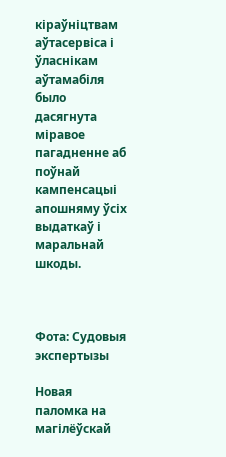кіраўніцтвам аўтасервіса і ўласнікам аўтамабіля было дасягнута міравое пагадненне аб поўнай кампенсацыі апошняму ўсіх выдаткаў і маральнай шкоды.



Фота: Судовыя экспертызы

Новая паломка на магілёўскай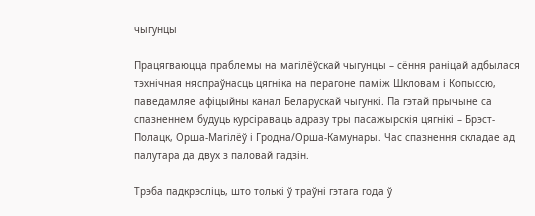чыгунцы

Працягваюцца праблемы на магілёўскай чыгунцы – сёння раніцай адбылася тэхнічная няспраўнасць цягніка на перагоне паміж Шкловам і Копыссю, паведамляе афіцыйны канал Беларускай чыгункі. Па гэтай прычыне са спазненнем будуць курсіраваць адразу тры пасажырскія цягнікі – Брэст-Полацк, Орша-Магілёў і Гродна/Орша-Камунары. Час спазнення складае ад палутара да двух з паловай гадзін.

Трэба падкрэсліць, што толькі ў траўні гэтага года ў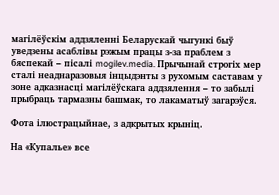магілёўскім аддзяленні Беларускай чыгункі быў уведзены асаблівы рэжым працы з-за праблем з бяспекай – пісалі mogilev.media. Прычынай строгіх мер сталі неаднаразовыя інцыдэнты з рухомым саставам у зоне адказнасці магілёўскага аддзялення – то забылі прыбраць тармазны башмак, то лакаматыў загарэўся.

Фота ілюстрацыйнае, з адкрытых крыніц.

На «Купалье» все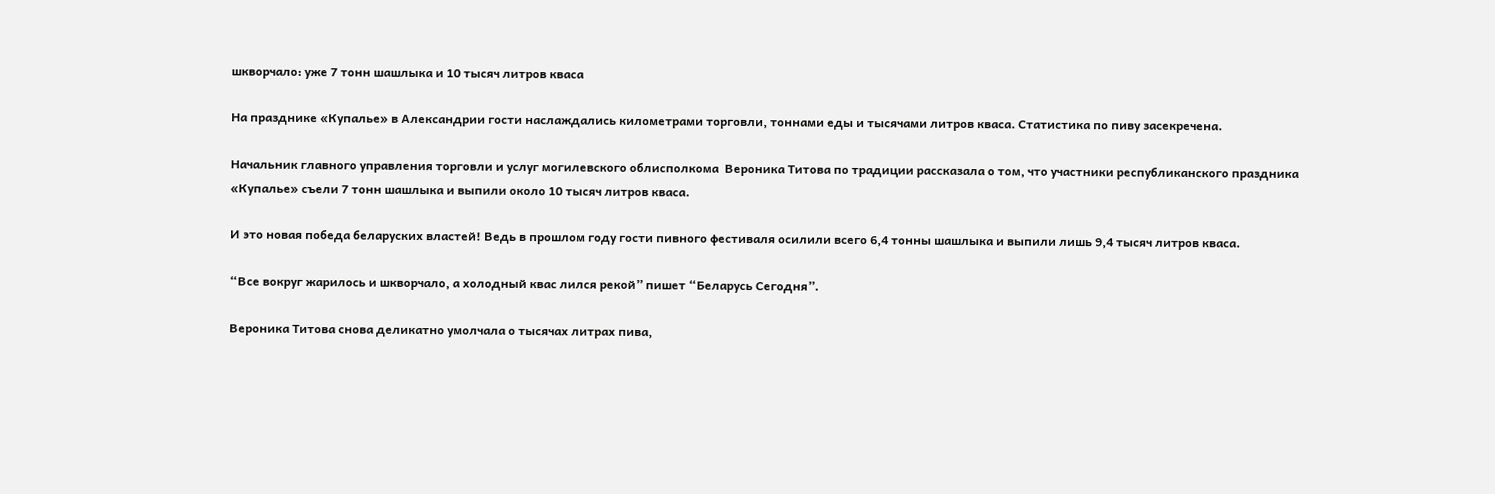шкворчало: уже 7 тонн шашлыка и 10 тысяч литров кваса

На празднике «Купалье» в Александрии гости наслаждались километрами торговли, тоннами еды и тысячами литров кваса. Статистика по пиву засекречена.

Начальник главного управления торговли и услуг могилевского облисполкома  Вероника Титова по традиции рассказала о том, что участники республиканского праздника «Купалье» съели 7 тонн шашлыка и выпили около 10 тысяч литров кваса.

И это новая победа беларуских властей! Ведь в прошлом году гости пивного фестиваля осилили всего 6,4 тонны шашлыка и выпили лишь 9,4 тысяч литров кваса.

“Все вокруг жарилось и шкворчало, а холодный квас лился рекой” пишет “Беларусь Сегодня”.

Вероника Титова снова деликатно умолчала о тысячах литрах пива,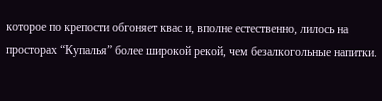которое по крепости обгоняет квас и, вполне естественно, лилось на просторах “Купалья” более широкой рекой, чем безалкогольные напитки.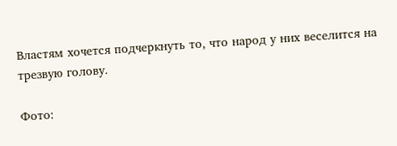Властям хочется подчеркнуть то, что народ у них веселится на трезвую голову.

Фото: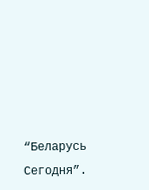“Беларусь Сегодня”.